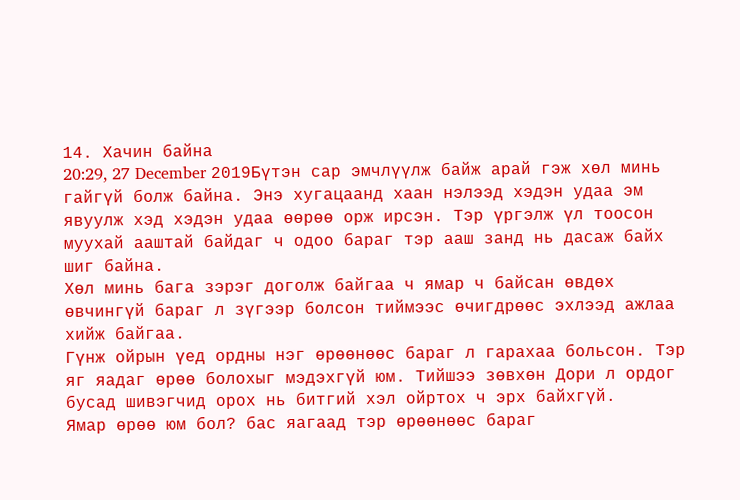14. Хачин байна
20:29, 27 December 2019Бүтэн сар эмчлүүлж байж арай гэж хөл минь гайгүй болж байна. Энэ хугацаанд хаан нэлээд хэдэн удаа эм явуулж хэд хэдэн удаа өөрөө орж ирсэн. Тэр үргэлж үл тоосон муухай ааштай байдаг ч одоо бараг тэр ааш занд нь дасаж байх шиг байна.
Хөл минь бага зэрэг доголж байгаа ч ямар ч байсан өвдөх өвчингүй бараг л зүгээр болсон тиймээс өчигдрөөс эхлээд ажлаа хийж байгаа.
Гүнж ойрын үед ордны нэг өрөөнөөс бараг л гарахаа больсон. Тэр яг яадаг өрөө болохыг мэдэхгүй юм. Тийшээ зөвхөн Дори л ордог бусад шивэгчид орох нь битгий хэл ойртох ч эрх байхгүй.
Ямар өрөө юм бол? бас яагаад тэр өрөөнөөс бараг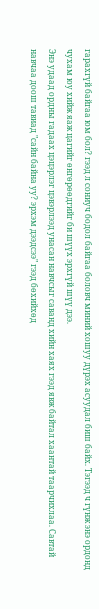гарахгүй байгаа юм бол? гээд л сониуч бодол байгаа боловч миний хошуу дүрэх асуудал биш байх. Тэгээд ч гүнж энэ ордонд чухам юу хийж яаж цагийг өнгөрөөдгийг би шүүх эрхгүй шүү дээ.
Энэ удаад ордны гадаах цэцэрлэг цэвэрлээд унасан навчсыг саванд хийн хаях гээд явж байтал хаантай таарчихлаа. Савтай навчаа доош тавиад "сайн байна уу? эрхэм дээдсээ" гээд бөхийхөд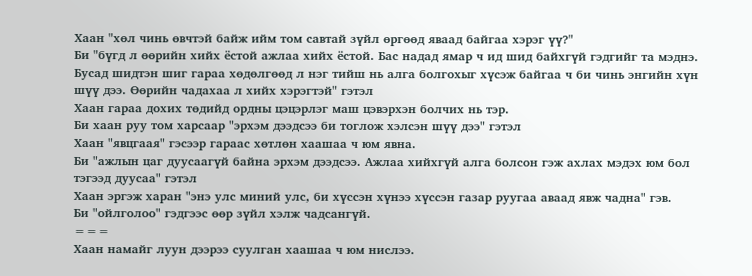Хаан "хөл чинь өвчтэй байж ийм том савтай зүйл өргөөд яваад байгаа хэрэг үү?"
Би "бүгд л өөрийн хийх ёстой ажлаа хийх ёстой. Бас надад ямар ч ид шид байхгүй гэдгийг та мэднэ. Бусад шидтэн шиг гараа хөдөлгөөд л нэг тийш нь алга болгохыг хүсэж байгаа ч би чинь энгийн хүн шүү дээ. Өөрийн чадахаа л хийх хэрэгтэй" гэтэл
Хаан гараа дохих төдийд ордны цэцэрлэг маш цэвэрхэн болчих нь тэр.
Би хаан руу том харсаар "эрхэм дээдсээ би тоглож хэлсэн шүү дээ" гэтэл
Хаан "явцгаая" гэсээр гараас хөтлөн хаашаа ч юм явна.
Би "ажлын цаг дуусаагүй байна эрхэм дээдсээ. Ажлаа хийхгүй алга болсон гэж ахлах мэдэх юм бол тэгээд дуусаа" гэтэл
Хаан эргэж харан "энэ улс миний улс, би хүссэн хүнээ хүссэн газар руугаа аваад явж чадна" гэв.
Би "ойлголоо" гэдгээс өөр зүйл хэлж чадсангүй.
===
Хаан намайг луун дээрээ суулган хаашаа ч юм нислээ.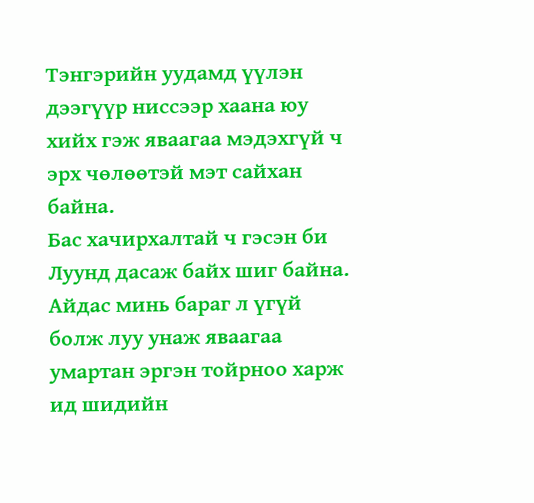Тэнгэрийн уудамд үүлэн дээгүүр ниссээр хаана юу хийх гэж яваагаа мэдэхгүй ч эрх чөлөөтэй мэт сайхан байна.
Бас хачирхалтай ч гэсэн би Луунд дасаж байх шиг байна. Айдас минь бараг л үгүй болж луу унаж яваагаа умартан эргэн тойрноо харж ид шидийн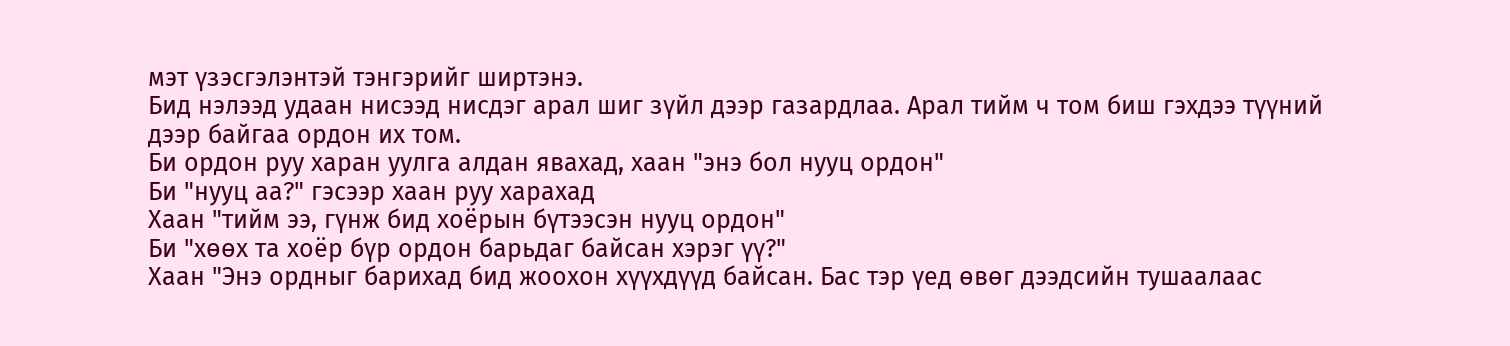мэт үзэсгэлэнтэй тэнгэрийг ширтэнэ.
Бид нэлээд удаан нисээд нисдэг арал шиг зүйл дээр газардлаа. Арал тийм ч том биш гэхдээ түүний дээр байгаа ордон их том.
Би ордон руу харан уулга алдан явахад, хаан "энэ бол нууц ордон"
Би "нууц аа?" гэсээр хаан руу харахад
Хаан "тийм ээ, гүнж бид хоёрын бүтээсэн нууц ордон"
Би "хөөх та хоёр бүр ордон барьдаг байсан хэрэг үү?"
Хаан "Энэ ордныг барихад бид жоохон хүүхдүүд байсан. Бас тэр үед өвөг дээдсийн тушаалаас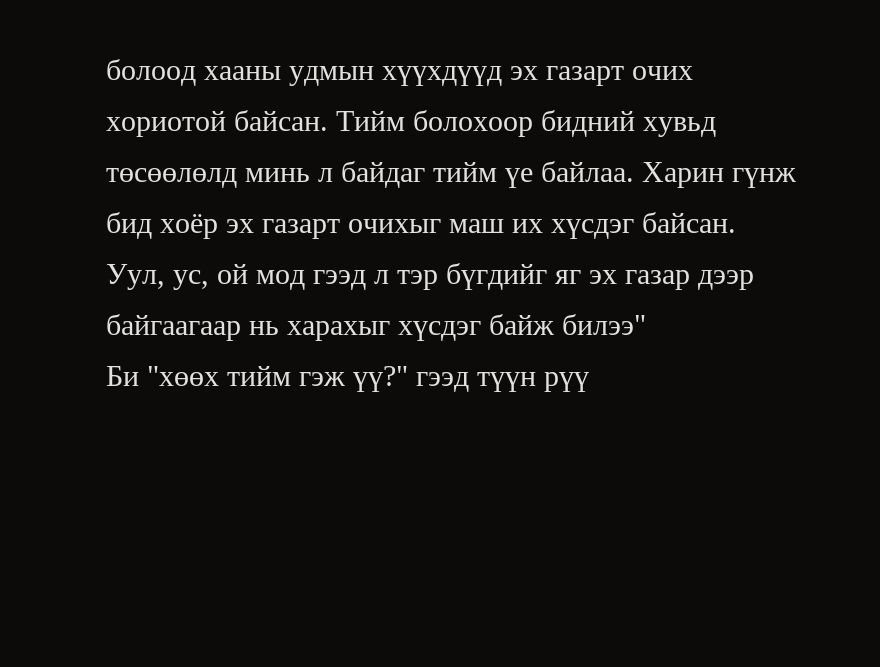болоод хааны удмын хүүхдүүд эх газарт очих хориотой байсан. Тийм болохоор бидний хувьд төсөөлөлд минь л байдаг тийм үе байлаа. Харин гүнж бид хоёр эх газарт очихыг маш их хүсдэг байсан. Уул, ус, ой мод гээд л тэр бүгдийг яг эх газар дээр байгаагаар нь харахыг хүсдэг байж билээ"
Би "хөөх тийм гэж үү?" гээд түүн рүү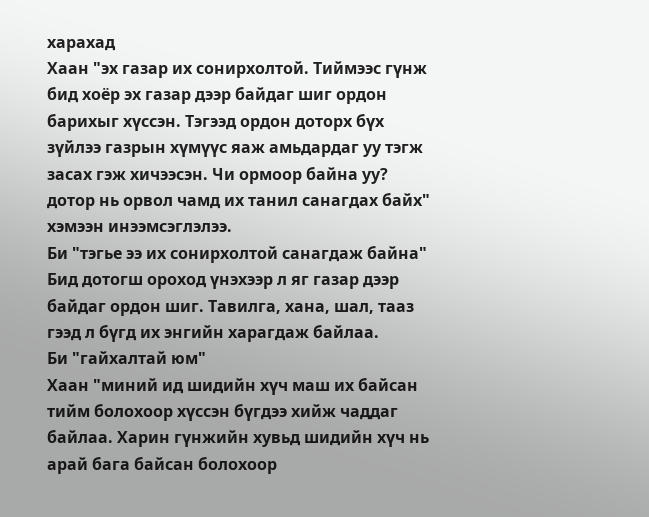харахад
Хаан "эх газар их сонирхолтой. Тиймээс гүнж бид хоёр эх газар дээр байдаг шиг ордон барихыг хүссэн. Тэгээд ордон доторх бүх зүйлээ газрын хүмүүс яаж амьдардаг уу тэгж засах гэж хичээсэн. Чи ормоор байна уу? дотор нь орвол чамд их танил санагдах байх" хэмээн инээмсэглэлээ.
Би "тэгье ээ их сонирхолтой санагдаж байна"
Бид дотогш ороход үнэхээр л яг газар дээр байдаг ордон шиг. Тавилга, хана, шал, тааз гээд л бүгд их энгийн харагдаж байлаа.
Би "гайхалтай юм"
Хаан "миний ид шидийн хүч маш их байсан тийм болохоор хүссэн бүгдээ хийж чаддаг байлаа. Харин гүнжийн хувьд шидийн хүч нь арай бага байсан болохоор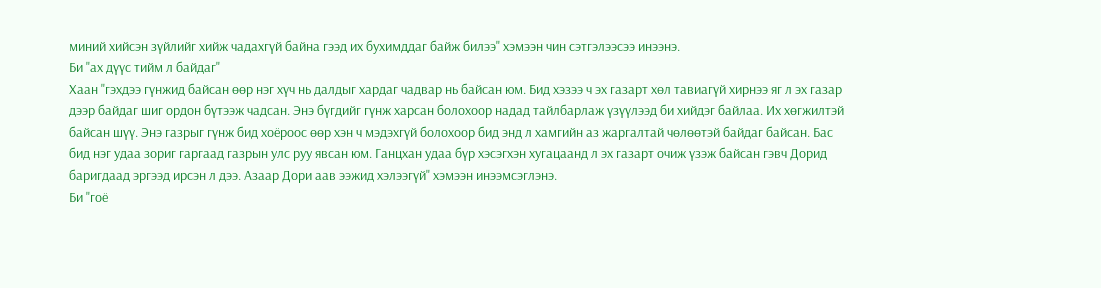миний хийсэн зүйлийг хийж чадахгүй байна гээд их бухимддаг байж билээ" хэмээн чин сэтгэлээсээ инээнэ.
Би "ах дүүс тийм л байдаг"
Хаан "гэхдээ гүнжид байсан өөр нэг хүч нь далдыг хардаг чадвар нь байсан юм. Бид хэзээ ч эх газарт хөл тавиагүй хирнээ яг л эх газар дээр байдаг шиг ордон бүтээж чадсан. Энэ бүгдийг гүнж харсан болохоор надад тайлбарлаж үзүүлээд би хийдэг байлаа. Их хөгжилтэй байсан шүү. Энэ газрыг гүнж бид хоёроос өөр хэн ч мэдэхгүй болохоор бид энд л хамгийн аз жаргалтай чөлөөтэй байдаг байсан. Бас бид нэг удаа зориг гаргаад газрын улс руу явсан юм. Ганцхан удаа бүр хэсэгхэн хугацаанд л эх газарт очиж үзэж байсан гэвч Дорид баригдаад эргээд ирсэн л дээ. Азаар Дори аав ээжид хэлээгүй" хэмээн инээмсэглэнэ.
Би "гоё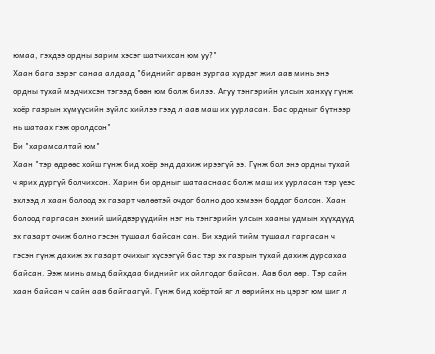юмаа, гэхдээ ордны зарим хэсэг шатчихсан юм уу?"
Хаан бага зэрэг санаа алдаад "биднийг арван зургаа хүрдэг жил аав минь энэ ордны тухай мэдчихсэн тэгээд бөөн юм болж билээ. Агуу тэнгэрийн улсын ханхүү гүнж хоёр газрын хүмүүсийн зүйлс хийлээ гээд л аав маш их уурласан. Бас ордныг бүтнээр нь шатаах гэж оролдсон"
Би "харамсалтай юм"
Хаан "тэр өдрөөс хойш гүнж бид хоёр энд дахиж ирээгүй ээ. Гүнж бол энэ ордны тухай ч ярих дургүй болчихсон. Харин би ордныг шатааснаас болж маш их уурласан тэр үеэс эхлээд л хаан болоод эх газарт чөлөөтэй очдог болно доо хэмээн боддог болсон. Хаан болоод гаргасан эхний шийдвэрүүдийн нэг нь тэнгэрийн улсын хааны удмын хүүхдүүд эх газарт очиж болно гэсэн тушаал байсан сан. Би хэдий тийм тушаал гаргасан ч гэсэн гүнж дахиж эх газарт очихыг хүсээгүй бас тэр эх газрын тухай дахиж дурсахаа байсан. Ээж минь амьд байхдаа биднийг их ойлгодог байсан. Аав бол өөр. Тэр сайн хаан байсан ч сайн аав байгаагүй. Гүнж бид хоёртой яг л өөрийнх нь цэрэг юм шиг л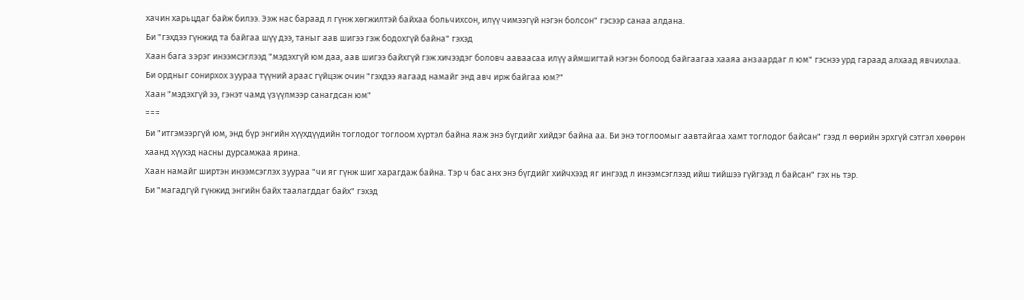хачин харьцдаг байж билээ. Ээж нас бараад л гүнж хөгжилтэй байхаа больчихсон, илүү чимээгүй нэгэн болсон" гэсээр санаа алдана.
Би "гэхдээ гүнжид та байгаа шүү дээ, таныг аав шигээ гэж бодохгүй байна" гэхэд
Хаан бага зэрэг инээмсэглээд "мэдэхгүй юм даа, аав шигээ байхгүй гэж хичээдэг боловч ааваасаа илүү аймшигтай нэгэн болоод байгаагаа хааяа анзаардаг л юм" гэснээ урд гараад алхаад явчихлаа.
Би ордныг сонирхох зуураа түүний араас гүйцэж очин "гэхдээ яагаад намайг энд авч ирж байгаа юм?"
Хаан "мэдэхгүй ээ, гэнэт чамд үзүүлмээр санагдсан юм"
===
Би "итгэмээргүй юм, энд бүр энгийн хүүхдүүдийн тоглодог тоглоом хүртэл байна яаж энэ бүгдийг хийдэг байна аа. Би энэ тоглоомыг аавтайгаа хамт тоглодог байсан" гээд л өөрийн эрхгүй сэтгэл хөөрөн хаанд хүүхэд насны дурсамжаа ярина.
Хаан намайг ширтэн инээмсэглэх зуураа "чи яг гүнж шиг харагдаж байна. Тэр ч бас анх энэ бүгдийг хийчхээд яг ингээд л инээмсэглээд ийш тийшээ гүйгээд л байсан" гэх нь тэр.
Би "магадгүй гүнжид энгийн байх таалагддаг байх" гэхэд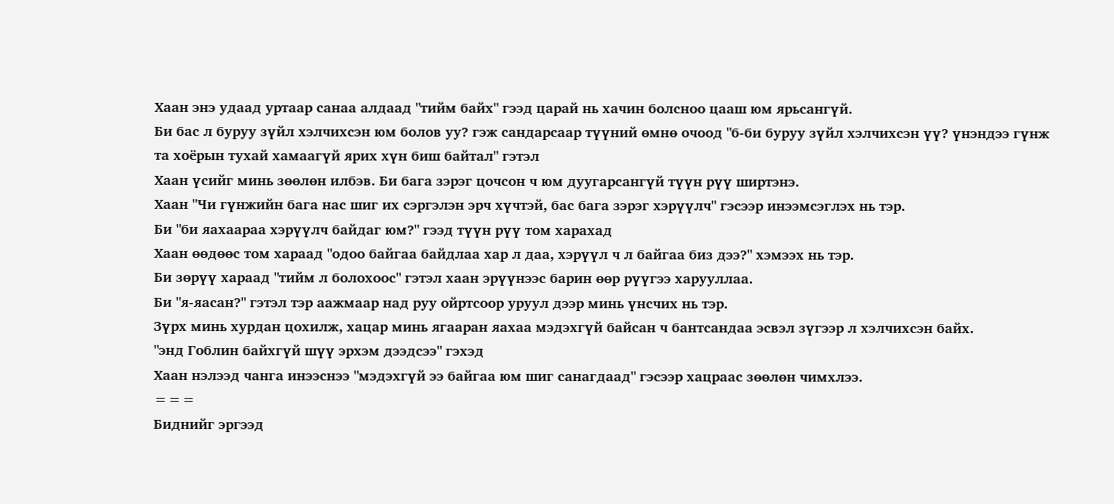Хаан энэ удаад уртаар санаа алдаад "тийм байх" гээд царай нь хачин болсноо цааш юм ярьсангүй.
Би бас л буруу зүйл хэлчихсэн юм болов уу? гэж сандарсаар түүний өмнө очоод "б-би буруу зүйл хэлчихсэн үү? үнэндээ гүнж та хоёрын тухай хамаагүй ярих хүн биш байтал" гэтэл
Хаан үсийг минь зөөлөн илбэв. Би бага зэрэг цочсон ч юм дуугарсангүй түүн рүү ширтэнэ.
Хаан "Чи гүнжийн бага нас шиг их сэргэлэн эрч хүчтэй, бас бага зэрэг хэрүүлч" гэсээр инээмсэглэх нь тэр.
Би "би яахаараа хэрүүлч байдаг юм?" гээд түүн рүү том харахад
Хаан өөдөөс том хараад "одоо байгаа байдлаа хар л даа, хэрүүл ч л байгаа биз дээ?" хэмээх нь тэр.
Би зөрүү хараад "тийм л болохоос" гэтэл хаан эрүүнээс барин өөр рүүгээ харууллаа.
Би "я-яасан?" гэтэл тэр аажмаар над руу ойртсоор уруул дээр минь үнсчих нь тэр.
Зүрх минь хурдан цохилж, хацар минь ягааран яахаа мэдэхгүй байсан ч бантсандаа эсвэл зүгээр л хэлчихсэн байх.
"энд Гоблин байхгүй шүү эрхэм дээдсээ" гэхэд
Хаан нэлээд чанга инээснээ "мэдэхгүй ээ байгаа юм шиг санагдаад" гэсээр хацраас зөөлөн чимхлээ.
===
Биднийг эргээд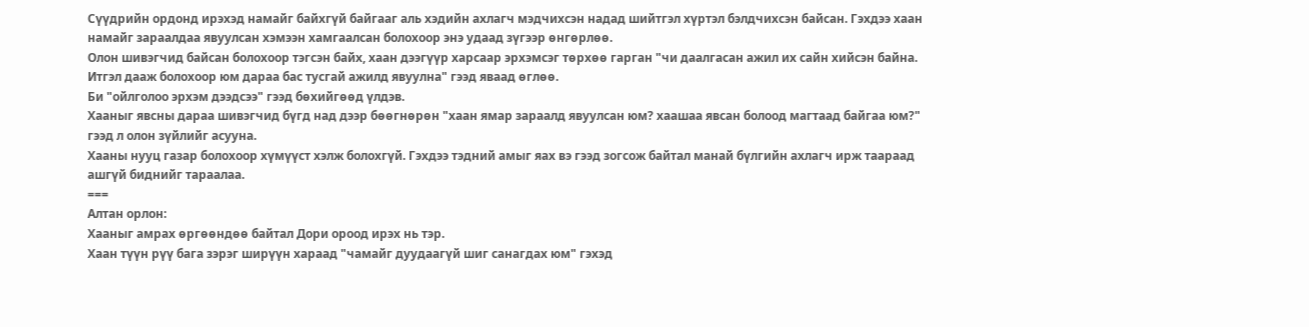Сүүдрийн ордонд ирэхэд намайг байхгүй байгааг аль хэдийн ахлагч мэдчихсэн надад шийтгэл хүртэл бэлдчихсэн байсан. Гэхдээ хаан намайг зараалдаа явуулсан хэмээн хамгаалсан болохоор энэ удаад зүгээр өнгөрлөө.
Олон шивэгчид байсан болохоор тэгсэн байх, хаан дээгүүр харсаар эрхэмсэг төрхөө гарган "чи даалгасан ажил их сайн хийсэн байна. Итгэл дааж болохоор юм дараа бас тусгай ажилд явуулна" гээд яваад өглөө.
Би "ойлголоо эрхэм дээдсээ" гээд бөхийгөөд үлдэв.
Хааныг явсны дараа шивэгчид бүгд над дээр бөөгнөрөн "хаан ямар зараалд явуулсан юм? хаашаа явсан болоод магтаад байгаа юм?" гээд л олон зүйлийг асууна.
Хааны нууц газар болохоор хүмүүст хэлж болохгүй. Гэхдээ тэдний амыг яах вэ гээд зогсож байтал манай бүлгийн ахлагч ирж таараад ашгүй биднийг тараалаа.
===
Алтан орлон:
Хааныг амрах өргөөндөө байтал Дори ороод ирэх нь тэр.
Хаан түүн рүү бага зэрэг ширүүн хараад "чамайг дуудаагүй шиг санагдах юм" гэхэд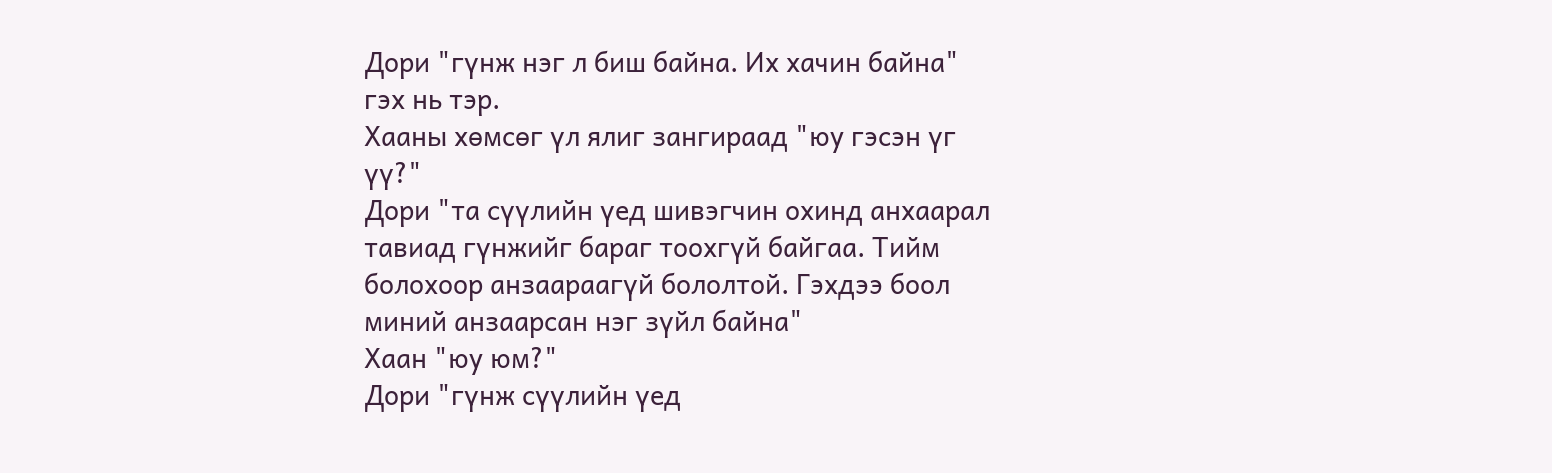Дори "гүнж нэг л биш байна. Их хачин байна" гэх нь тэр.
Хааны хөмсөг үл ялиг зангираад "юу гэсэн үг үү?"
Дори "та сүүлийн үед шивэгчин охинд анхаарал тавиад гүнжийг бараг тоохгүй байгаа. Тийм болохоор анзаараагүй бололтой. Гэхдээ боол миний анзаарсан нэг зүйл байна"
Хаан "юу юм?"
Дори "гүнж сүүлийн үед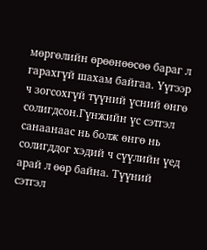мөргөлийн өрөөнөөсөө бараг л гарахгүй шахам байгаа. Үүгээр ч зогсохгүй түүний үсний өнгө солигдсон.Гүнжийн үс сэтгэл санаанаас нь болж өнгө нь солигддог хэдий ч сүүлийн үед арай л өөр байна. Түүний сэтгэл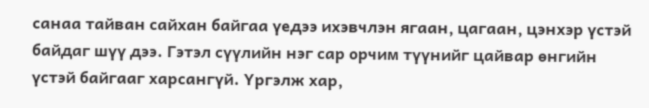санаа тайван сайхан байгаа үедээ ихэвчлэн ягаан, цагаан, цэнхэр үстэй байдаг шүү дээ. Гэтэл сүүлийн нэг сар орчим түүнийг цайвар өнгийн үстэй байгааг харсангүй. Үргэлж хар,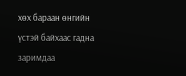хөх бараан өнгийн үстэй байхаас гадна заримдаа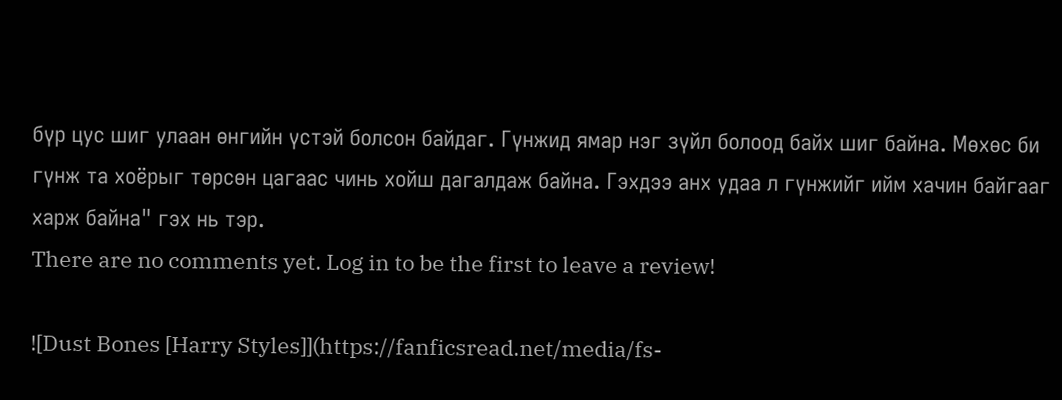бүр цус шиг улаан өнгийн үстэй болсон байдаг. Гүнжид ямар нэг зүйл болоод байх шиг байна. Мөхөс би гүнж та хоёрыг төрсөн цагаас чинь хойш дагалдаж байна. Гэхдээ анх удаа л гүнжийг ийм хачин байгааг харж байна" гэх нь тэр.
There are no comments yet. Log in to be the first to leave a review!

![Dust Bones [Harry Styles]](https://fanficsread.net/media/fs-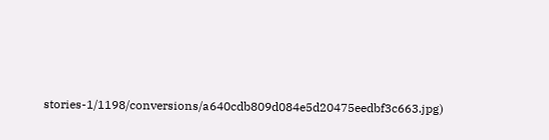stories-1/1198/conversions/a640cdb809d084e5d20475eedbf3c663.jpg)